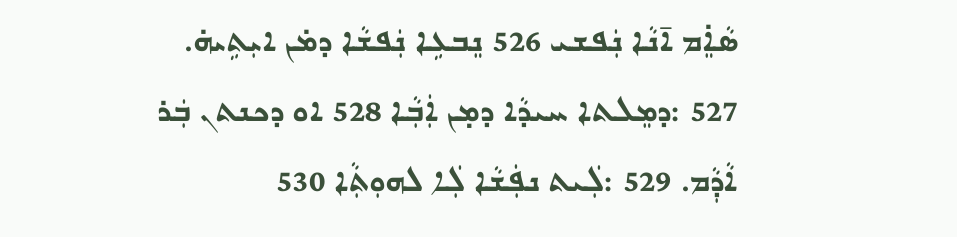ܣܵܐܸ̇ܡ ܐ̄ܢܵܐ ܢܲܦܫܝ 526 ܢܸܒܥܹܐ ܢܲܦܫܵܐ ܕܡ̇ܢ ܐܝܼܬܹܝܗ̇. 527 :ܕܡܸܠܬܐ ܚܝܕܵܐ ܕܡ̣ܢ ܐܲܒܼܵܐ 528 ܐܘ ܕܟܢܬܢ ܒܲܪ ܐܵܕܼܵܡ. 529 :ܠܲܝܬ ܢܦܲܫܵܐ ܠܲܐ ܠܗܘܼܬܼܵܐ 530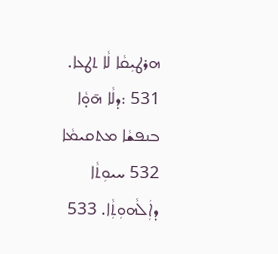ܗܪܛܝܼܩܵܐ ܠܵܐ ܬܛܥܐ. 531 :ܕܠܵܐ ܗ̄ܘ̣ܵܐ ܒܢܦܫܵܐ ܡܬܩܝܡܵܐ 532 ܚܝܘܼܬܵܐ ܕܐܲܠܵܗܘܼܬܼܵܐ. 533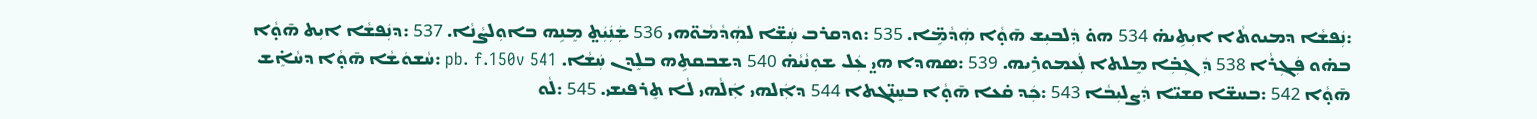:ܢܲܦܫܵܐ ܕܡܝܘܬܵܐ ܐܝܼܬܹܝܗ̇ 534 ܗܘ̇ ܕܲܠܒܝܼܫ ܗ̄ܘ̣ܵܐ ܗܲܕܵܡܹ̈ܐ. 535 :ܘܕܩܪܒ ܚܲܫ̈ܐ ܠܗܲܕܵܡܵܘ̈ܗܝ 536 ܫܲܢܲܝܲܬ̤ ܡܸܢܹܗ ܒܐܘܼܠܨܵܢܵܐ. 537 :ܕܢܲܦܫܵܐ ܐܝܼܬ ܗ̄ܘ̣ܵܐ ܒܗ̇ܘ ܦܲܓܼܪܵܐ 538 ܕܲܓܼܒܼ̇ܐ ܡܸܠܬܐ ܠܲܥܡܘܪܹܝܗ. 539 :ܣܗܕܐ ܗܝ̤ ܥܲܠ ܫܘܼܢܵܝܵܗ̇ 540 ܕܫܒܩܬܹܗ ܒܠܸܕܢ ܚܲܫܵܐ. pb. f.150v 541 :ܚܵܫܘܿܫܵܐ ܗ̄ܘ̣ܵܐ ܕܚܵܐܸ̇ܫ ܗ̄ܘ̣ܵܐ 542 :ܒܚܫ̈ܐ ܩܫܝ̈ܐ ܕܲܨܠܝܼܒܵܐ 543 :ܟܲܕ ܩ̇ܥܐ ܗ̄ܘ̣ܵܐ ܒܚܸܢ̈ܓܬܐ 544 ܕܐܲܠܗܝ ܐܲܠܵܗܝ ܠܵܐ ܬܸܪܦܝܫܝ. 545 :ܠܵܘ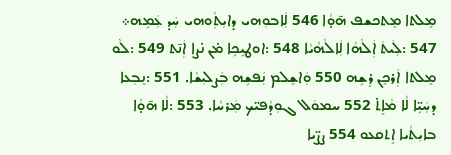ܡܸܠܬܐ ܡܸܬܟܫܦ ܗ̄ܘ̣ܵܐ 546 ܠܲܐܒܘܼܗܝ ܕܐܝܼܬܼܵܘܗܝ ܚܲܕ ܥܲܡܹܗ܀ 547 :ܠܲܝܬܿ ܐܲܠܵܗܵܐ ܠܲܐܠܵܗܵܝܵܐ 548 :ܐܘܛܝܹܟܹܐ ܡ̇ܢ ܢ̇ܨܐ ܐܲܢ̄ܬ 549 :ܠܵܘ ܡܸܠܬܐ ܐܲܪܟܸܢ ܪܸܫܹܗ 550 ܘܲܐܫܸܠܡ ܢܲܦܫܹܗ ܒܲܨܠܝܼܫܵܐ. 551 :ܢܸܒܼܥܐ ܕܚܲܝܹ̈ܐ ܠܵܐ ܡܵܐܸܬ̇ 552 ܚܡܘܿܠ ܓܘܼܕܵܦܝ̈ܟ ܡܲܪܚܵܐ. 553 :ܠܵܐ ܗ̄ܘ̣ܵܐ ܒܐܝܼܬܵܝܐ ܐܸܬܩܥܘ 554 ܨܨ̈ܝܐ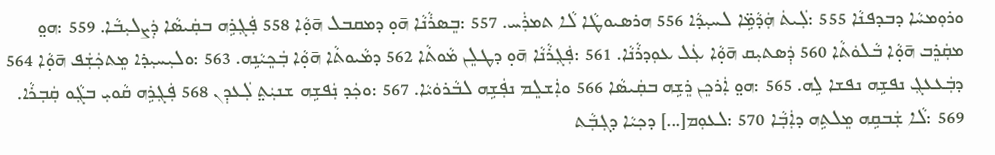ܘܪܘܼܡܚܵܐ ܕܒܕܦܢܵܐ 555 :ܠܲܝܬܿ ܗܲܕܵܡܹ̈ܐ ܠܚܝܼܕܵܐ 556 ܗܪܣܝܘܛܵܐ ܠܵܐ ܬܡܪܲܚ. 557 :ܒܸܣܪܵܢܵܐ ܗ̄ܘ̣ ܕܡܩܒܠ ܗ̄ܘ̣ܵܐ 558 ܦܲܓܼܪܹܗ ܒܩܲܝܣܵܐ ܕܲܨܠܝܼܒܵܐ. 559 :ܗܘ̤ ܡܩܲܪܸܒ ܗ̄ܘ̣ܵܐ ܒܵܠܘܿܬܵܐ 560 ܕܲܣܬܝܼܩ ܗ̄ܘ̣ܵܐ ܥܲܠ ܥܘܼܕܪܵܢܵܐ. 561 :ܦܲܓܼܪܵܢܵܐ ܗ̄ܘ̣ ܕܛܠܸܢ ܡܵܘܬܵܐ 562 ܕܡܵܝܘܬܵܐ ܗ̄ܘ̣ܵܐ ܒܲܟܸܝܵܢܹܗ. 563 :ܘܠܝܼܚܝܼܕ̇ܐ ܡܸܬܟܲܫܲܦ ܗ̄ܘ̣ܵܐ 564 ܕܒܲܥܥܓܼ ܢܦܫܹܗ ܢܦܫܐ ܠܹܗ. 565 :ܗܘ̤ ܐܲܪܟܸܢ ܪܸܫܹܗ ܒܩܲܝܣܵܐ 566 ܘܐܲܫܠܸܡ ܢܦܲܫܹܗ ܠܒܵܪܘܿܝܵܐ. 567 :ܘܟܲܕ ܢܲܦܫܹܗ ܫܢܝܲܬ̤ ܠܲܥܕܼܢ 568 ܦܲܓܼܪܹܗ ܩܵܘܝܼ ܒܓܼܵܘ ܩܲܒܼܪܵܐ. 569 :ܠܵܐ ܫܲܒܩܹܗ ܡܸܠܬܹܗ ܕܐܲܒܼܵܐ 570 :ܠܥܘܼܡ[...] ܕܟܼܝܵܐ ܕܓܼܒܼܵܬ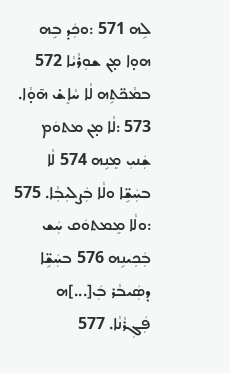ܠܹܗ 571 :ܘܟܲܕ ܒܹܗ ܗܘ̣ܐ ܡ̣ܢ ܫܘܼܪܵܝܵܐ 572 ܒܡܵܟ̈ܬܹܗ ܠܵܐ ܚܵܐܸܫ̇ ܗ̄ܘ̣ܵܐ. 573 :ܠܵܐ ܡ̣ܢ ܡܬܘܿܡ ܫܲܢܝܼ ܡܸܢܹܗ 574 ܠܵܐ ܒܚܲܫܹ̈ܐ ܘܠܵܐ ܒܲܨܠܝܼܒܼܵܐ. 575 :ܘܠܵܐ ܡܸܡܬܘܿܩ ܚܲܫ ܒܲܟܼܝܢܹܗ 576 ܒܚܲܫܹ̈ܐ ܕܣܲܝܒܵܪ ܒܲ[...]ܗ ܦܲܓܼܪܵܢܵܐ. 577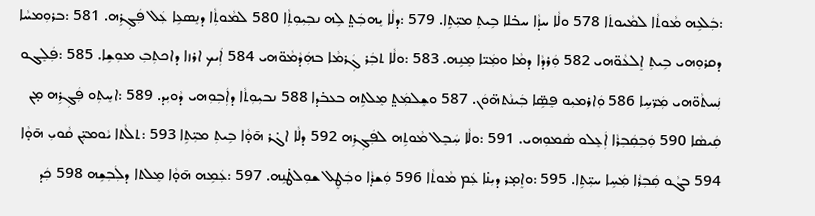:ܒܲܠܥܹܗ ܡܵܘܬܵܐ ܠܡܵܝܘܬܿܐ 578 ܘܠܵܐ ܚܙ̣ܵܐ ܚܒ̇ܠܐ ܒܹܝܬܼ ܡܝܼ̈ܬܹܐ. 579 :ܕܠܵܐ ܝܸܗܒܲܬ̤ ܠܹܗ ܢܒܼܝܼܘܼܬܼܵܐ 580 ܠܡܵܘܬܼܵܐ ܕܢܸܣܥܹܐ ܥܲܠ ܦܲܓܼܪܹܗ. 581 :ܒܪܘܼܡܚܵܐ ܕܩܪܘܼܗܝ ܒܹܝܬܼ ܐܸܠܥܵܘ̈ܗܝ 582 ܘܲܪܕܵܐ ܕܡܵܐ ܘܡܲܝ̈ܐ ܡܸܢܹܗ. 583 :ܘܠܵܐ ܬܒܲܪ ܓܲܪܡܵܐ ܒܗܲܕܵܡܵܘ̈ܗܝ 584 ܐܲܝܟ ܐܪܙܐ ܕܐܟܬܼܒܼ ܡܘܼܫܹܐ. 585 :ܦܲܠܸܓܘ ܢܲܚܬܵܘ̈ܗܝ ܡܲܪ̈ܚܹܐ 586 ܘܲܐܪܡܝܼܘ ܦܸܣܹ̈ܐ ܒܲܝܢܵܬܗ̈ܘܿܢ. 587 ܘܫܸܠܡܲܬ̤ ܡܸܠܬܹܗ ܒܥܒ̇ܕܐ 588 ܢܒܝܼܘܼܬܵܐ ܕܐܲܒܼܘܼܗܝ ܕܵܘܝܼܕ. 589 :ܐܚܸܬܼܘ ܦܲܓܼܪܹܗ ܡ̣ܢ ܩܲܝܣܵܐ 590 ܘܲܒܼܩܲܒܼܪܵܐ ܐܲܥܸܠܘ ܣܵܡܘܼܗܝ. 591 :ܘܠܵܐ ܚܲܒܸܠ ܡܵܘܬܹܗ ܠܦܲܓܼܪܹܗ 592 ܕܠܵܐ ܐܓ̇ܪ ܗ̄ܘ̣ܵܐ ܒܹܝܬܼ ܡܝܼ̈ܬܹܐ 593 :ܬܠܵܬܐ ܝܵܘܡܝܼ̈ܢ ܩܵܘܝܼ ܗ̄ܘ̣ܵܐ 594 ܒܓܵܘ ܩܲܒܼܪܵܐ ܡܲܚܹܐ ܚܝܼ̈ܬܹܐ. 595 :ܘܐܸܡ̣ܪ ܕܝܼܢ̇ܐ ܥܲܡ ܡܵܘܬܵܐ 596 ܘܲܫܪ̣ܵܐ ܘܒܲܛܸܠ ܫܘܼܠܛ̇ܢܹܗ. 597 :ܥܲܡܹܗ ܗ̄ܘ̣ܵܐ ܡܸܠܬܐ ܕܠܲܒܼܫܹܗ 598 ܟܲܕ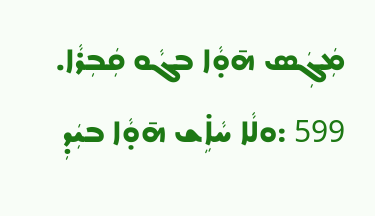ܡܲܓܲܣ ܗ̄ܘ̣ܵܐ ܒܓܵܘ ܩܲܒܼܪܵܐ. 599 :ܘܠܵܐ ܚܵܐܹ̇ܫ ܗ̄ܘ̣ܵܐ ܒܝܲܕܼ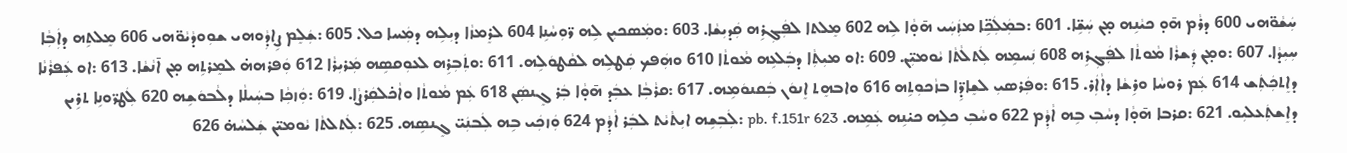ܚܲܫܵܘ̈ܗܝ 600 ܕܪܵܡ ܗ̄ܘ̣ ܟܝܵܢܹܗ ܡ̣ܢ ܚܲܫܹ̈ܐ. 601 :ܒܡܲܠܲܟܹ̈ܐ ܡܙܲܚܲܝ ܗ̄ܘ̣ܵܐ ܠܹܗ 602 ܡܸܠܬܐ ܠܦܲܓܼܪܹܗ ܩܲܕܝܼܫܵܐ. 603 :ܘܡܲܣܟܝܼܢ ܠܹܗ ܪ̈ܘܼܚܵܢܹܐ 604 ܠܪܸܡܙܵܐ ܕܝܼܠܹܗ ܕܡܲܚܐ ܟܠ. 605 :ܫܲܠܸܡ ܨܹܐܕܼܵܘܗܝ ܫܘܼܘܕܵܝܵܘ̈ܗܝ 606 ܡܸܠܬܹܗ ܕܐܲܒܼܵܐ ܚܼܝܼܕܵܐ. 607 :ܘܡ̣ܢ ܕܲܫܪܵܐ ܡܵܘܬܵܐ ܠܦܲܓܼܪܹܗ 608 ܢܲܚܡܹܗ ܠܲܬܠܵܬܵܐ ܝܵܘܡܝܼ̈ܢ. 609 :ܐܘ ܡܝܼܬܼܵܐ ܕܒܲܠܥܹܗ ܡܵܘܬܵܐ 610 ܘܗܲܦܟ ܩܲܛܠܹܗ ܠܩܵܛܘܿܠܹܗ. 611 :ܘܬܲܒܼܪܹܗ ܠܥܘܼܩܣܹܗ ܡܲܪܝܼܪܵܐ 612 ܘܲܦܪܗܗ̇ ܠܡܸܪܬܹܗ ܡ̣ܢ ܐ̄ܢܵܫܵܐ. 613 :ܐܘ ܥܲܦܪܵܢܵܐ ܕܐܸܬܟܲܬܲܫ 614 ܥܲܡ ܪܘܚܵܐ ܘܪܹܫܵܐ ܕܐܵܐܲܪ. 615 :ܘܦܲܪܣܝܼ ܠܫܸܐܕܹ̈ܐ ܒܙܵܟܘܼܬܹܗ 616 ܘܐܒܗܸܬ ܐܸܢܘܿܢ ܒܲܩܢܘܿܡܹܗ. 617 :ܩܪܵܒܼܵܐ ܥܒܲܕ ܗ̄ܘ̣ܵܐ ܒܲܪ ܓܸܢܣܲܢ 618 ܥܲܡ ܡܵܘܬܵܐ ܘܐܵܟ̇ܠܩܲܪܨܵܐ. 619 :ܘܲܙܟܼܵܐ ܒܚܲܝܠܵܐ ܕܠܵܒܘܿܫܹܗ 620 ܠܲܛܪ̈ܘܢܹܐ ܬܪܹܝܢ ܕܐܸܫܬܲܥܠܝܼܘ. 621 :ܩܪܒܐ ܗ̄ܘ̣ܵܐ ܕܚܵܒܼ ܒܹܗ ܐܵܕܼܵܡ 622 ܘܚܵܒܼ ܟܠܹܗ ܟܝ̇ܢܹܗ ܥܲܡܹܗ. pb. f.151r 623 :ܠܲܒܼܫܹܗ ܐܝܼܬܵܝܵܬ ܠܒܲܪ ܐܵܕܼܵܡ 624 ܘܲܙܟܲܝ ܒܹܗ ܠܲܒܢܲܝ̈ ܓܸܢܣܹܗ. 625 :ܠܲܬܠܬܵܐ ܝܵܘܡܝ̈ܢ ܫܲܠܚܵܗ̇ 626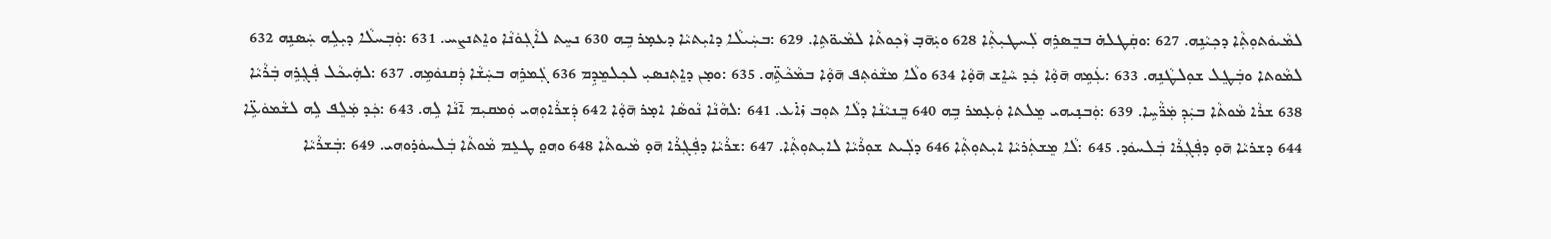ܠܡܵܝܘܿܬܘܼܬܼܵܐ ܕܟܼܝܵܢܹܗ. 627 :ܘܩܲܛܠܗ̇ ܒܒܸܣܪܹܗ ܠܲܚܛܝܼܬܼܵܐ 628 ܘܝܲܗ̄ܒ̣ ܙܵܟܼܘܬܵܐ ܠܡܵܝܘ̈ܬܹܐ. 629 :ܒܚܲܝܠܵܐ ܕܐܝܼܬܝܵܐ ܕܥܡ̣ܪ ܒܹܗ 630 ܢܚܸܬ ܠܐܵܓܼܘܿܢܵܐ ܘܐܸܬܢܨܚ. 631 :ܘܲܒܼܚܠܵܐ ܕܝܼܠܹܗ ܚܲܣܢܹܗ 632 ܠܡܵܘܬܐ ܘܒܲܛܸܠ ܫܘܼܠܛܵܢܹܗ. 633 :ܥܲܡܹܗ ܗ̄ܘ̣ܵܐ ܟܲܕ ܚܵܐܸܫ ܗ̄ܘ̣ܵܐ 634 ܘܠܵܐ ܡܫܵܘܿܬܼܦ ܗ̄ܘ̣ܵܐ ܒܡܵܟܵܬܹ̈ܗ. 635 :ܘܡ̣ܢ ܕܐܸܬܼܢܣܝܼ ܠܟܼܠܡܸܕܹܡ 636 ܓܲܡܪܹܗ ܒܚܲܫܵܐ ܕܲܩܢܘܿܡܹܗ. 637 :ܠܗܲܝܟܵܠ ܦܲܓܼܪܹܗ ܒܲܪܵܝܵܐ 638 ܫܪܵܐ ܡܵܘܬܵܐ ܒܝܲܕܼ ܡܲܪ̈ܵܚܹܐ. 639 :ܘܲܒܢ̣ܝܗܝ ܡܸܠܬܐ ܘܲܥ̣ܡܪ ܒܹܗ 640 ܒܸܢܝܵܢܵܐ ܕܠܵܐ ܬܘܼܒ ܙ̇ܐ̇ܥ. 641 :ܠܗܵܢܵܐ ܢܵܘܣܵܐ ܐܡ̣ܪ ܗ̄ܘ̣ܵܐ 642 ܕܲܫܪܵܐܘܼܗܝ ܘܲܡܩܝܼܡ ܐ̄ܢܵܐ ܠܹܗ. 643 :ܟܲܕ ܡܲܠܸܦ ܠܹܗ ܠܫܵܡܘܿܥܹ̈ܐ 644 ܕܫܪܝܵܐ ܗ̄ܘ̣ ܕܦܲܓܼܪܵܐ ܒܲܠܚܘܿܕ. 645 :ܠܵܐ ܡܸܫܬܲܪܝܵܐ ܐܝܼܬܘܼܬܼܵܐ 646 ܕܠܲܝܬ ܫܘܼܪܵܝܵܐ ܠܐܝܼܬܘܼܬܼܵܐ. 647 :ܫܪܵܝܵܐ ܕܦܲܓܼܪܵܐ ܗ̄ܘ̣ ܡܵܝܘܬܵܐ 648 ܘܗܘ̤ ܛܥܸܡ ܡܵܘܬܵܐ ܒܲܠܚܘܿܕ̇ܘܗܝ. 649 :ܒܲܫܪܵܝܵܐ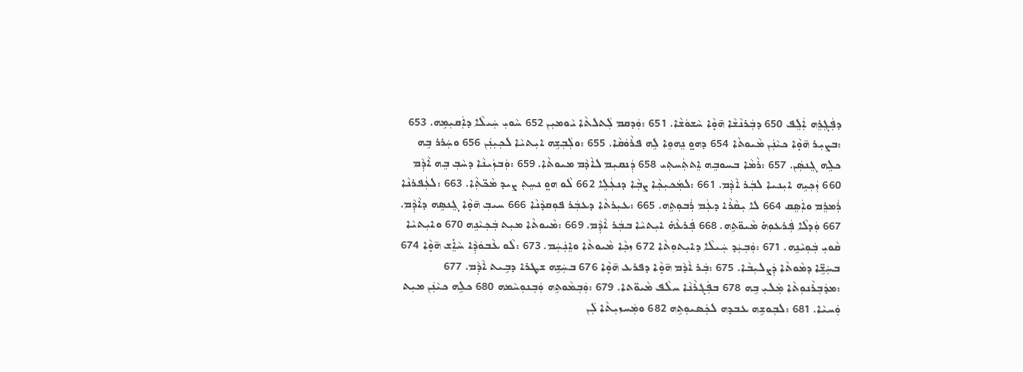ܕܦܲܓܼܪܸܗ ܐܲܠܸܦ 650 ܕܒܲܪܢܵܫܵܐ ܗ̄ܘ̣ܵܐ ܚܵܫܘܿܫܵܐ. 651 :ܘܲܕܩܡ ܠܲܬܠܬܵܐ ܝܵܘܡܝܼܢ 652 ܚܵܘܝܼ ܚܲܝܠܵܐ ܕܐܲܩܝܼܡܹܗ. 653 :ܒܨܝܼܪ ܗ̄ܘ̣ܵܐ ܟܝܵܢܲܢ ܡܵܝܘܬܵܐ 654 ܕܗܘ̤ ܢܸܗܘܹܐ ܠܹܗ ܦܪܵܘܿܩܵܐ. 655 :ܘܠܲܒܼܫܹܗ ܐܝܼܬܝܵܐ ܠܟܼܝܼܢܲܢ 656 ܘܚܲܪܪ ܒܹܗ ܟܠܹܗ ܓܸܢܣܲܢ. 657 :ܪܵܡܵܐ ܒܚܘܒܹܗ ܐܸܬܬܲܚܬܼܝ 658 ܕܲܢܩܝܼܡ ܠܐܵܕܵܡ ܡܝܘܬܵܐ. 659 :ܘܲܒܙܲܝܢܵܐ ܕܚܵܒܼ ܒܹܗ ܐܵܕܼܵܡ 660 ܙܲܟܼܝܹܗ ܐܝܼܢܝܐ ܠܒܲܪ ܐܵܕܼܵܡ. 661 :ܠܡܲܟܝܼܟܼܵܐ ܨܒܼܵܐ ܕܢܥܲܠܹܐ 662 ܠܵܘ ܗܘ̤ ܢܚܸܬܼ ܨܝܕ ܡܵܟ̈ܬܼܵܐ. 663 :ܠܥܲܦܪܢܵܐ ܪܲܡܪܸܡ ܘܐܲܣܸܩ 664 ܠܐ ܝܼܩܵܪܵܐ ܕܥܲܡ ܪܲܒܘܼܬܹܗ. 665 :ܥܝܼܪܬܵܐ ܕܥܒܲܪ ܦܘܼܩܕܵܢܵܐ 666 ܚܝܒܼ ܗ̄ܘ̣ܵܐ ܓܸܢܣܹܗ ܕܐܵܕܼܵܡ. 667 ܘܲܕܠܵܐ ܦܲܪܥܘܼܗ̇ ܡܵܝܘ̈ܬܹܗ. 668 ܦܲܪܥܵܗ̇ ܐܝܼܬܝܵܐ ܒܒܲܪ ܐܵܕܼܵܡ. 669 :ܡܵܝܘܬܵܐ ܡܝܼܬ ܒܲܟܼܝܵܢܹܗ 670 ܘܐܝܼܬܝܵܐ ܩܵܘܝܼ ܒܲܘܼܝܵܢܹܗ. 671 :ܘܲܒܼܝܲܕ ܚܲܝܠܵܐ ܕܐܝܼܬܘܼܬܵܐ 672 ܙܟܼܵܐ ܡܵܝܘܬܵܐ ܘܐܸܢܲܚܲܡ. 673 :ܠܵܘ ܥܵܒܘܿܕܼܵܐ ܚܵܐܸ̇ܫ ܗ̄ܘ̣ܵܐ 674 ܒܚܲܫܹ̈ܐ ܕܡܵܘܬܵܐ ܕܲܨܠܝܼܒܵܐ. 675 :ܒܲܪ ܐܵܕܵܡ ܗ̄ܘ̣ܵܐ ܕܦܪܥ ܗ̄ܘ̣ܵܐ 676 ܒܚܲܫܹܗ ܫܛܪܐ ܕܒܹܝܬ ܐܵܕܼܵܡ. 677 :ܡܕܿܒܼܪܵܢܘܼܬܵܐ ܡܲܠܝܼ ܒܹܗ 678 ܒܦܲܓܪܵܢܵܐ ܚܠܵܦ ܡܵܝܘ̈ܬܐ. 679 :ܘܲܒܼܡܵܘܬܹܗ ܘܲܒܼܢܘܼܚܵܡܗ 680 ܟܠܹܗ ܟܝܵܢܲܢ ܡܝܼܬ ܘܲܚܝܵܐ. 681 :ܠܒܼܘܫܹܗ ܥܒܕܗ ܠܟܲܣܝܘܼܬܹܗ 682 ܘܡܲܚܙܝܼܬܵܐ ܠܲܢ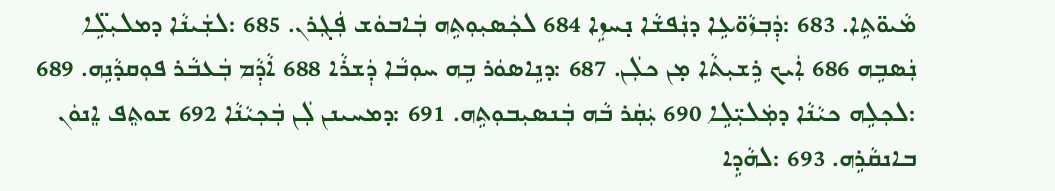ܡܵܝܘ̈ܬܹܐ. 683 :ܕܲܒܼܙܵܘ̈ܥܹܐ ܕܢܲܦܫܵܐ ܢ̣ܚܙܹܐ 684 ܠܟܲܣܝܼܘܼܬܹܗ ܒܲܐܒܘܿܫ ܦܲܓܼܪܢ. 685 :ܠܫܲܝܢܵܐ ܕܡܠܝܼܠܹ̈ܐ ܢܲܣܒܹܗ 686 ܐܲܝܟ ܪܹܫܝܼܬܵܐ ܡ̣ܢ ܟܠܲܢ. 687 :ܕܢܹܐܣܘܿܪ ܒܹܗ ܚܘܼܒܵܐ ܕܲܫܪܵܐ 688 ܐܵܕܼܵܡ ܒܲܥܒܵܪ ܦܘܼܩܕܵܢܹܗ. 689 :ܠܟܼܠܹܗ ܟܝܵܢܵܐ ܕܡܲܠܝܼ̈ܠܹܐ 690 ܝܲܩܲܪ ܒܵܗ ܒܲܢܣܝܼܒܘܼܬܹܗ. 691 :ܕܡܚܝܢܢ ܠܲܢ ܒܲܟܼܝܵܢܵܐ 692 ܫܘܬܸܦ ܐܸܢܘܿܢ ܒܐܢܩܵܪܹܗ. 693 :ܠܗܵܕܹܐ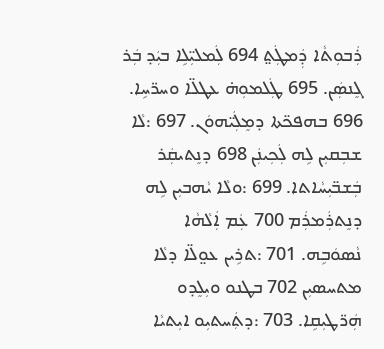ܪܲܒܘܼܬܵܐ ܕܲܡܛܲܬ̤ 694 ܠܲܡܠܝܼ̈ܠܹܐ ܒܝܲܕ ܒܲܪ ܓܸܢܣܲܢ. 695 ܛܲܠܡܘܼܗ̇ ܥܛܠ̈ܐ ܘܚܪ̈ܚܹܐ. 696 ܒܗܦܟ̈ܬܐ ܕܡܸܠܲܝ̈ܗܘܿܢ. 697 :ܠܵܐ ܫܒܼܩܝܼܢ ܠܹܗ ܠܲܟܼܝܢܲܢ 698 ܕܢܸܬܝܩܲܪ ܒܲܫܒ̈ܝܼܚܵܐܬܐ. 699 :ܘܠܵܐ ܝܵܗܒܝܼܢ ܠܹܗ ܕܢܸܬܪܲܡܪܲܡ 700 ܥܲܡ ܐܲܠܵܗܵܐ ܢܵܣܘܿܒܹܗ. 701 :ܬܪܹܝܢ ܥܘ̤ܠ̈ܐ ܕܠܵܐ ܡܬܚܣܝܼܢ 702 ܒܛܢܘ ܘܝܼܠܸܕܘ ܗܲܪ̈ܛܝܼܩܹܐ. 703 :ܕܬܲܚܬܝܼܘ ܐܝܼܬܝܵܐ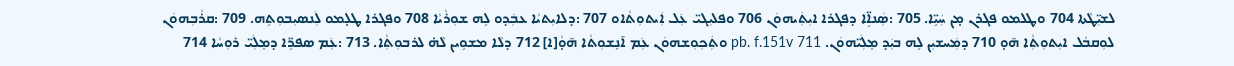ܠܫܝܼ̈ܛܵܬܐ 704 ܘܛܠܡܘ ܦܓܪܢ ܡ̣ܢ ܚܲܝܹ̈ܐ. 705 :ܣܲܢܐܹ̈ܐ ܕܦܓܪܐ ܐܝܼܬܲܝܗܘܿܢ 706 ܘܦܠܝܼܓܝ̈ ܥܲܠ ܐܲܝܬܘܼܬܵܐܘ 707 :ܕܠܐܝܼܬܝܵܐ ܥܒܲܕܘ ܠܹܗ ܫܘܼܪܵܝܵܐ 708 ܘܦܓܪܐ ܛܠ̣ܡܘ ܠܲܢܣܝܼܒܘܼܬܹܗ. 709 :ܩܪܵܒܼܗܘܿܢ ܠܘܼܩܒܵܠ ܐܝܼܬܘܼܬܼܵܐ ܗ̄ܘ̣ 710 ܕܡܲܚܫܝܼܢ ܠܹܗ ܒܝܲܕ ܡܸܠܲܝ̈ܗܘܿܢ. pb. f.151v 711 ܘܬܲܟܼܘܼܫܗܘܿܢ ܥܲܡ ܐ̄ܢܸܫܘܼܬܵܐ ܗ̄ܘ̣ܵ[ܐ] 712 ܕܠܵܐ ܡܫܘܹܝܢ ܠܵܗ̇ ܠܪܒܘܼܬܼܵܐ. 713 :ܥܲܡ ܣܦܪܹ̈ܐ ܕܡܸܠܲܝ̈ ܪܘܼܚܵܐ 714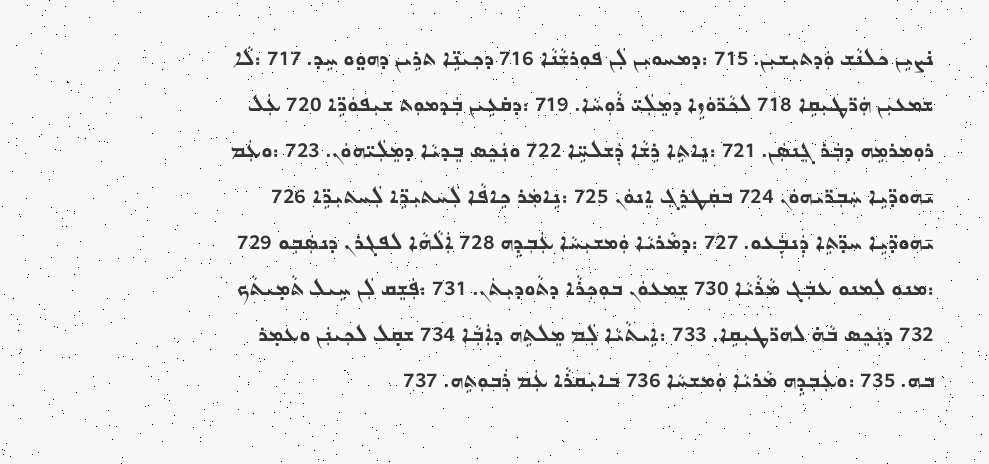ܢ̇ܨܝܹܢ ܟܠܢܵܫ ܘܲܕܬܝܼܫܝܼܢ. 715 :ܕܡܚܘܝܼܢ ܠܲܢ ܦܘܼܪܫܵܢܵܐ 716 ܕܟܼܝܢܹ̈ܐ ܬܪܹܝܢ ܕܗܘ̤ܘ ܚܹܕ. 717 :ܠܵܐ ܫܡܥܝܼܢ ܗܲܪ̈ܛܝܼܩܹܐ 718 ܠܟܵܪ̈ܘܿܙܹܐ ܕܡܸܠܲܝ̈ ܪܵܘܼܚܵܐ. 719 :ܕܩ̇ܥܹܝܢ ܒܲܕܡܘܼܬ ܫܝܼܦܘܿܪܹ̈ܐ 720 ܥܲܠ ܪܘܼܡܪܡܹܗ ܕܒܲܪ ܓܸܢܣܲܢ. 721 :ܢܸܐܬܹܐ ܪܹܫܵܐ ܕܲܫܠܚܹ̈ܐ 722 ܘܢܲܟܸܣ ܒܸܕܝܵܐ ܕܡܸܠܲܝ̈ܗܘܿܢ. 723 :ܘܥܲܡ ܝ̄ܗܘܕ̈ܝܹܐ ܚܲܒܼܪ̈ܝܗܘܿܢ 724 ܒܩܲܛܪܸܓܼ ܐܸܢܘܿܢ 725 :ܢܹܐܡܲܪ ܟܹܐܦܵܐ ܠܲܚܬܝܼܪܹ̈ܐ ܠܲܚܬܝܼܪܹ̈ܐ 726 ܝ̄ܗܘܕ̈ܝܹܐ ܚܕ̈ܬܹܐ ܕܲܢܒ݂ܲܥܘ. 727 :ܕܡܵܪܝܵܐ ܘܲܡܫܝܼܚܵܐ ܥܲܒܼܕܹܗ 728 ܐܲܠܵܗܵܐ ܠܦܓܪܢ ܕܢܣܲܒܼܘ 729 :ܡܢܘ ܠܡܢܘ ܥܒܲܓ ܡܵܪܵܝܵܐ 730 ܫܸܡܥܘܿܢ ܒܘܼܟܼܪܵܐ ܕܬܵܘܕܝܼܬܿܢ. 731 :ܦܲܫܸܩ ܠܲܢ ܚܹܝܠ ܬܵܡ̣ܝܬܵܟ 732 ܕܢܲܟܸܣ ܒܵܗ̇ ܠܗܪ̈ܛܝܼܩܹܐ. 733 :ܐܹܝܬܵܝܵܐ ܠܲܡ ܡܸܠܬܹܗ ܕܐܲܒܼܵܐ 734 ܫܩ̣ܠ ܠܟܼܝܢܲܢ ܘܥܡ̣ܪ ܒܗ. 735 :ܘܥܲܒܼܕܹܗ ܡܵܪܝܵܐ ܘܲܡܫܚܵܐ 736 ܒܐܝܼܩܪܵܐ ܥܲܡ ܪܲܒܘܼܬܹܗ. 737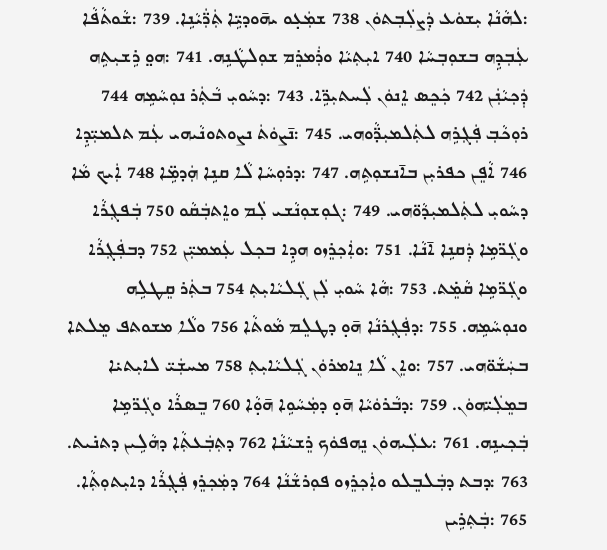:ܠܗܵܢܵܐ ܝܼܫܘܿܥ ܕܲܨܠܲܒܼܬܘܿܢ 738 ܫܡܲܥ̣ܘ ܝܗ̄ܘܕܝܹ̈ܐ ܬܲܪ̈ܲܝܵܢܹܐ. 739 :ܫܵܘܬܵܦܵܐ ܥܲܒܼܕܹܗ ܒܫܘܼܒܼܚܵܐ 740 ܐܝܼܬܼܝܵܐ ܘܪܲܡܪܸܡ ܫܘܼܠܛܵܢܹܗ. 741 :ܗܘ̤ ܪܹܫܝܼܬܹܗ ܕܲܟܼܝܵܢܲܢ 742 ܟܲܟܸܣ ܐܸܢܘܿܢ ܠܲܚܬܝܼܪܹ̈ܐ. 743 :ܕܚܵܘܝܼ ܒܵܬܲܪ ܢܘܼܚܵܡܹܗ 744 ܪܘܼܟܵܒܼ ܦܲܓܼܪܹܗ ܠܬܲܠܡܝܼܕ̈ܵܘܗܝ. 745 :ܢ̄ܨܘܿܬܿ ܢܨܘܬܘܢܵܝܗܝ ܥܲܡ ܬܠܡܝܼ̈ܕܹܐ 746 ܐܵܦܸܢ ܟܦܪܝܼܢ ܒܐ̄ܢܫܘܼܬܹܗ. 747 :ܕܪܘܼܚܵܐ ܠܵܐ ܩܢܹܐ ܗܲܕܡܹ̈ܐ 748 ܐܲܝܟ ܡܵܐ ܕܚܵܘܝܼ ܠܬܲܠܡܝܼܕܵܘ̈ܗܝ. 749 :ܓܘܼܫܘܼܢܵܫܝ ܠܲܡ ܘܐܸܬܒܲܩܵܘ 750 ܒܲܦܓܼܪܵܐ ܘܓܲܪ̈ܡܹܐ ܕܲܩܢܹܐ ܐ̄ܢܵܐ. 751 :ܘܐܲܟܼܪܸܙܘ ܗܕܹܐ ܒܟܼܠ ܥܲܡܡܝܼ̈ܢ 752 ܕܒܦܲܓܼܪܵܐ ܘܓܲܪ̈ܡܹܐ ܩܵܡܸ̇ܬ. 753 :ܗܵܐ ܚܵܘܝܼ ܠܲܢ ܓܲܠܝܵܐܝܼܬܼ 754 ܒܬܲܪ ܩܸܛܠܹܗ ܘܢܘܼܚܵܡܹܗ. 755 :ܕܦܲܓܼܪܢܵܐ ܗ̄ܘ̣ ܕܛܠܸܡ ܡܵܘܬܵܐ 756 ܘܠܵܐ ܡܫܘܬܦ ܡܸܠܬܐ ܒܚܲܫܵܘ̈ܗܝ. 757 :ܘܐܸܢ ܠܵܐ ܢܸܐܡܪܘܿܢ ܓܲܠܝܵܐܝܼܬܼ 758 ܡܚܫܲܝ̈ ܠܐܝܼܬܝ̇ܐ ܒܡܸܠܲܝ̈ܗܘܿܢ. 759 :ܕܒܵܪܘܿܝܵܐ ܗ̄ܘ̣ ܕܡܲܚܵܘܹܐ ܗ̄ܘ̣ܵܐ 760 ܒܸܣܪܵܐ ܘܓܲܪ̈ܡܹܐ ܒܲܟܼܝܢܹܗ. 761 :ܥܠܲܝܗܘܿܢ ܢܸܗܦܘܿܟ ܪܸܫܝܵܢܵܐ 762 ܕܬܼܒܲܥܬܼܵܐ ܕܗܵܠܹܝܢ ܕܬܢ̇ܝܬ. 763 :ܕܒܬ ܕܒܲܠܒܸܠܘ ܘܐܲܟܼܪܸܙܘ ܦܘܼܪܫܵܢܵܐ 764 ܕܡܲܟܼܪܸܙ ܦܲܓܼܪܵܐ ܕܐܝܼܬܘܼܬܼܵܐ. 765 :ܒܲܬܼܪܹܝܢ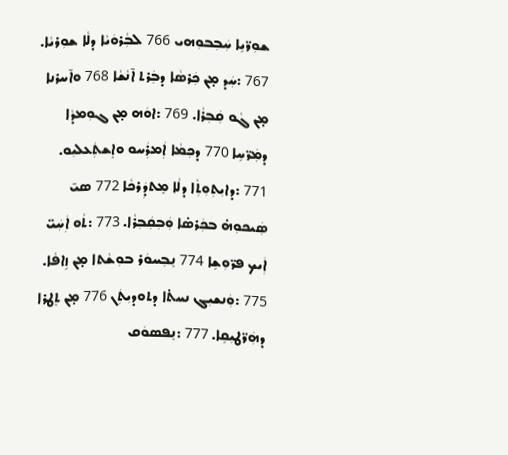ܫܘܼܪ̈ܝܹܐ ܚܲܒܼܒܘܼܗܝ 766 ܠܒܼܵܪܘܿܝܵܐ ܕܠܵܐ ܫܘܼܪܝܵܐ. 767 :ܚܲܕ ܡ̣ܢ ܟܲܪܣܵܐ ܕܒܲܪܬ ܐ̄ܢܵܫܵܐ 768 ܘܐ̄ܚܪܢܐ ܡ̣ܢ ܓܵܘ ܩܲܒܼܪܵܐ. 769 :ܐܘܿܗ ܡ̣ܢ ܓܘܼܡܕܵܐ ܕܡܲܪ̈ܚܹܐ 770 ܕܟܼܡܵܐ ܐܲܡܪܲܚܘ ܘܐܸܫܬܲܥܠܝܼܘ. 771 :ܕܐܝܼܬܼܘܼܬܼܵܐ ܕܠܵܐ ܡܸܬܕܲܪܟܵܐ 772 ܣܝ̄ ܣܲܝܟܘܼܗ̇ ܒܟܲܪܣ̇ܐ ܘܲܒܼܩܲܒܼܪܵܐ. 773 :ܬܵܘ ܐܲܚܲܝ̈ ܐܲܝܟ ܦܪ̈ܘܼܫܹܐ 774 ܢܸܒܼܚܘܿܪ ܒܘܼܫܵܬܐ ܡ̣ܢ ܙܹܐܦܵܐ. 775 :ܘܲܢܫܝܼܓ ܢܚܬ̇ܐ ܕܬܘܕܝܼܬܲܢ 776 ܡ̣ܢ ܬܸܛܪܐ ܕܗܲܪ̈ܛܝܼܩܹܐ. 777 :ܢܸܦܣܘܿܩ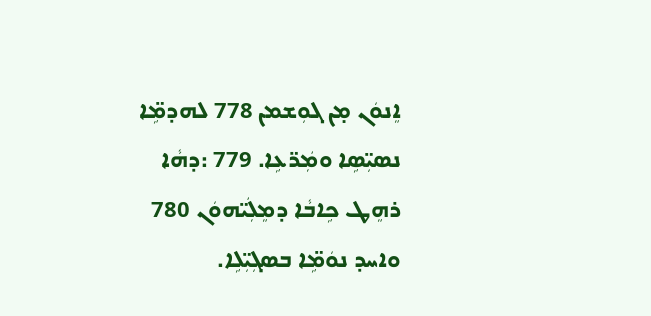ܐܸܢܘܿܢ ܡ̣ܢ ܓܘܼܫܡܢ 778 ܠܗܕܡܹ̈ܐ ܢܣܝܼ̈ܣܹܐ ܘܡܲܪ̈ܥܹܐ. 779 :ܕܗܵܐ ܪܗܸܛ ܟܹܐܒܵܐ ܕܡܸܠܲܝ̈ܗܘܿܢ 780 ܘܐܚܕ ܢܘܿܡܹ̈ܐ ܒܣܓܼܝܼ̈ܠܹܐ.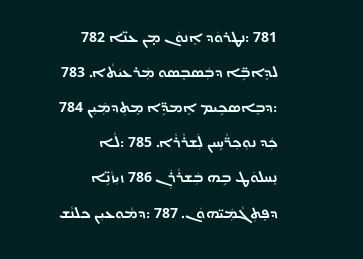781 :ܢܛܪܘܿܕ ܐܸܢܘܿܢ ܡ̣ܢ ܥܢ̈ܐ 782 ܠܕܸܐܒܹ̈ܐ ܕܒܲܣܒܸܣܘ ܡܲܪܥܝܿܬܵܐ. 783 :ܕܒܸܐܣܟܹܝܡ ܐܸܡܕܹ̈ܐ ܡܸܬܼܕܡܲܝܼܢ 784 ܟܲܕ ܢܘܼܟܼܪ̈ܵܚܹܝܢ ܠܲܫܪܵܪܵܐ. 785 :ܠܵܐ ܢܸܚܠܘܿܛ ܒܹܗ ܒܲܫܪܵܪܲܢ 786 ܙܝܼܙܵܢܹ̈ܐ ܕܦܸܬܼܓܵܡܲܝ̈ܗܘܿܢ. 787 :ܕܡܵܘܥܝܼܢ ܟܠܢܵܫ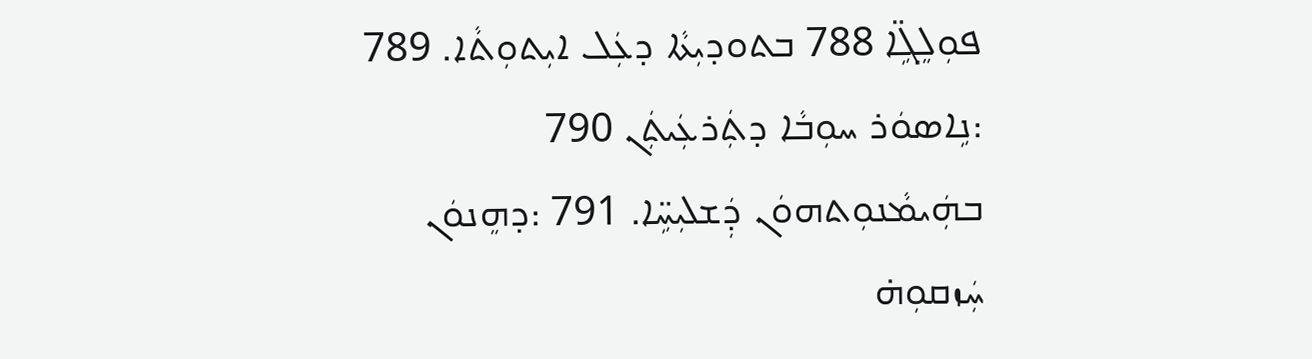ܦܘܼܠܸܓܹ̈ܐ 788 ܒܬܘܕܝܼܬܵܐ ܕܥܲܠ ܐܝܼܬܘܼܬܵܐ. 789 :ܢܹܐܣܘܿܪ ܚܘܼܒܵܐ ܕܬܲܪܥܲܝܬܲܢ 790 ܒܗܲܝܡܵܢܘܼܬܗܘܿܢ ܕܲܫܠܝܼܚܹ̈ܐ. 791 :ܕܗܸܢܘܿܢ ܚܲܙܩܘܼܗ̇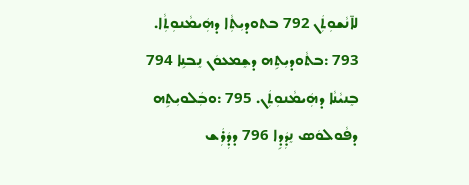ܠܐ̄ܢܵܫܘܼܬܲܢ 792 ܒܬܘܕܝܼܬܼܵܐ ܕܗܲܝܡܵܢܘܼܬܼܵܐ. 793 :ܒܬܵܘܕܝܼܬܹܗ ܕܫܸܡܥܘܿܢ ܢܸܒܢܹܐ 794 ܒܸܢܝܵܢܵܐ ܕܗܲܝܡܵܢܘܼܬܲܢ. 795 :ܘܒܲܠܘܝܼܬܹܗ ܕܦܵܘܠܘܿܣ ܢܸܕܲܕܹܐ 796 ܕܕܲܪܲܫ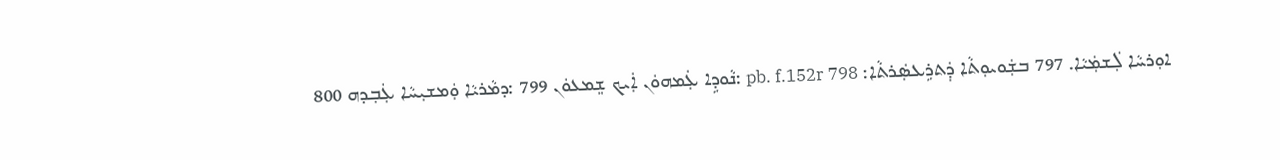ܐܘܼܪܚܵܐ ܠܲܫܡܲܝܵܐ. 797 ܒܫܲܘܝܘܼܬܵܐ ܕܲܬܪܹܥܣܲܪܬܵܐ: pb. f.152r 798 :ܢܵܘܕܹܐ ܥܲܡܗܘܿܢ ܐܲܝܟ ܫܸܡܥܘܿܢ 799 :ܕܡܵܪܝܵܐ ܘܲܡܫܝܼܚܵܐ ܥܲܒܼܕܗ 800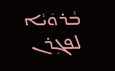ܒܵܪܘܿܝܵܐ ܠܦܓܼܪܢ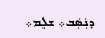ܕܢܲܣܲܒ܀ ܫܠܸܡ܀